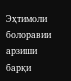Эҳтимоли болоравии арзиши барқи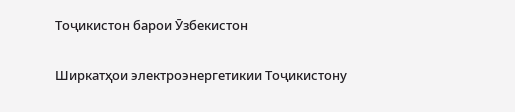Тоҷикистон барои Ӯзбекистон

Ширкатҳои электроэнергетикии Тоҷикистону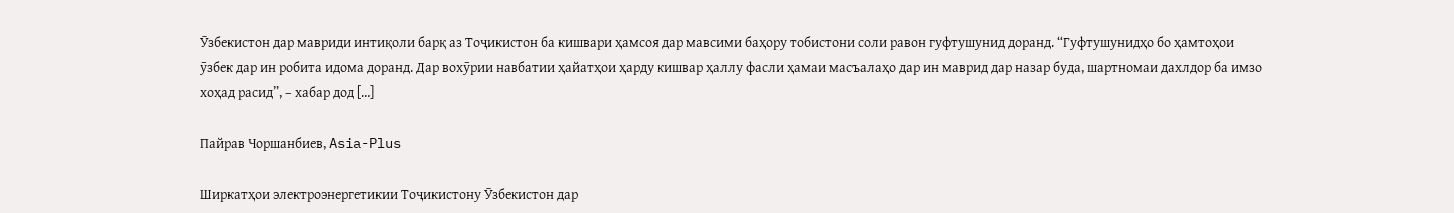Ӯзбекистон дар мавриди интиқоли барқ аз Тоҷикистон ба кишвари ҳамсоя дар мавсими баҳору тобистони соли равон гуфтушунид доранд. “Гуфтушунидҳо бо ҳамтоҳои ӯзбек дар ин робита идома доранд. Дар вохӯрии навбатии ҳайатҳои ҳарду кишвар ҳаллу фасли ҳамаи масъалаҳо дар ин маврид дар назар буда, шартномаи дахлдор ба имзо хоҳад расид”, – хабар дод […]

Пайрав Чоршанбиев, Asia-Plus

Ширкатҳои электроэнергетикии Тоҷикистону Ӯзбекистон дар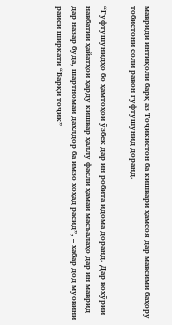мавриди интиқоли барқ аз Тоҷикистон ба кишвари ҳамсоя дар мавсими баҳору тобистони соли равон гуфтушунид доранд.

“Гуфтушунидҳо бо ҳамтоҳои ӯзбек дар ин робита идома доранд. Дар вохӯрии навбатии ҳайатҳои ҳарду кишвар ҳаллу фасли ҳамаи масъалаҳо дар ин маврид дар назар буда, шартномаи дахлдор ба имзо хоҳад расид”, – хабар дод муовини раиси ширкати “Барқи тоҷик”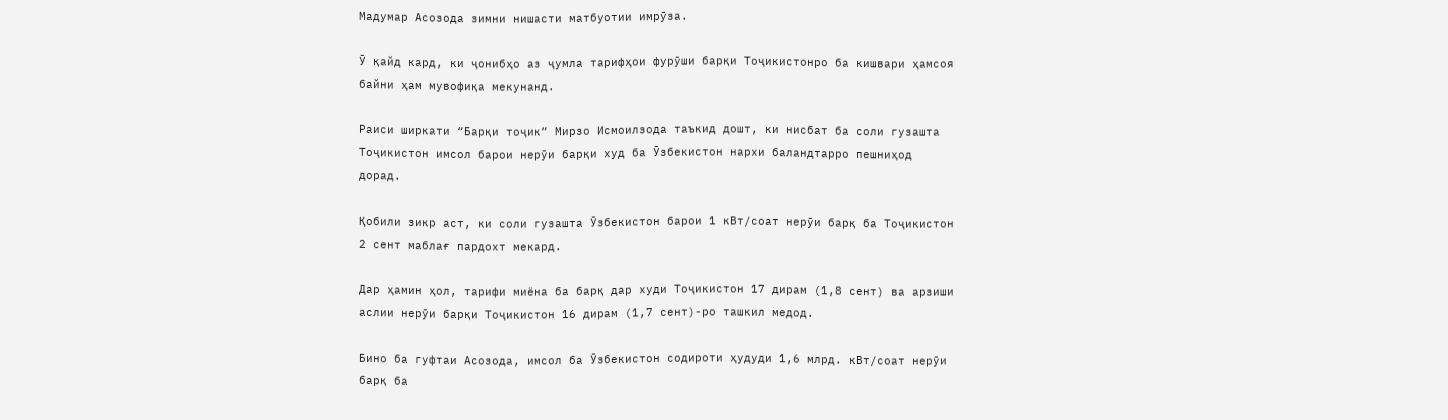Мадумар Асозода зимни нишасти матбуотии имрӯза.

Ӯ қайд кард, ки ҷонибҳо аз ҷумла тарифҳои фурӯши барқи Тоҷикистонро ба кишвари ҳамсоя байни ҳам мувофиқа мекунанд.

Раиси ширкати “Барқи тоҷик” Мирзо Исмоилзода таъкид дошт, ки нисбат ба соли гузашта Тоҷикистон имсол барои нерӯи барқи худ ба Ӯзбекистон нархи баландтарро пешниҳод дорад.

Қобили зикр аст, ки соли гузашта Ӯзбекистон барои 1 кВт/соат нерӯи барқ ба Тоҷикистон 2 сент маблағ пардохт мекард.

Дар ҳамин ҳол, тарифи миёна ба барқ дар худи Тоҷикистон 17 дирам (1,8 сент) ва арзиши аслии нерӯи барқи Тоҷикистон 16 дирам (1,7 сент)-ро ташкил медод.

Бино ба гуфтаи Асозода, имсол ба Ӯзбекистон содироти ҳудуди 1,6 млрд. кВт/соат нерӯи барқ ба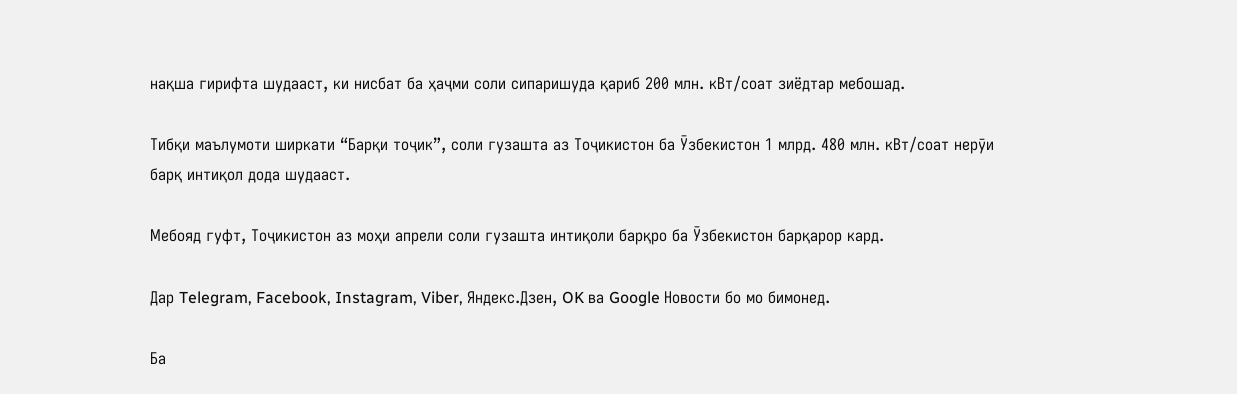нақша гирифта шудааст, ки нисбат ба ҳаҷми соли сипаришуда қариб 200 млн. кВт/соат зиёдтар мебошад.

Тибқи маълумоти ширкати “Барқи тоҷик”, соли гузашта аз Тоҷикистон ба Ӯзбекистон 1 млрд. 480 млн. кВт/соат нерӯи барқ интиқол дода шудааст.

Мебояд гуфт, Тоҷикистон аз моҳи апрели соли гузашта интиқоли барқро ба Ӯзбекистон барқарор кард.

Дар Telegram, Facebook, Instagram, Viber, Яндекс.Дзен, OK ва Google Новости бо мо бимонед.

Ба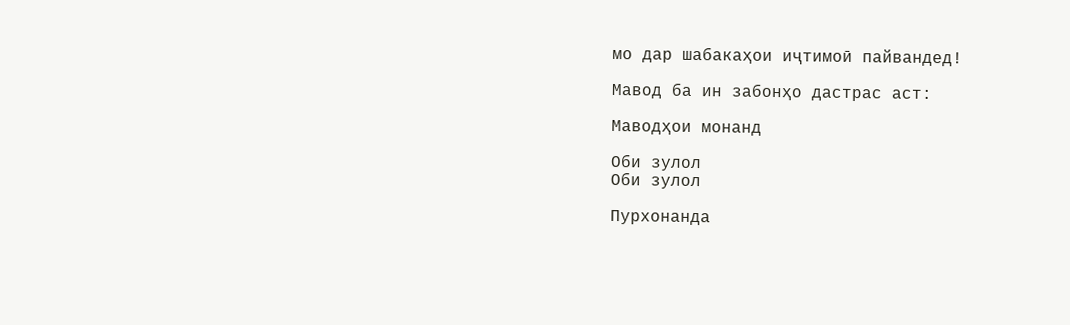мо дар шабакаҳои иҷтимоӣ пайвандед!

Мавод ба ин забонҳо дастрас аст:

Маводҳои монанд

Оби зулол
Оби зулол

Пурхонанда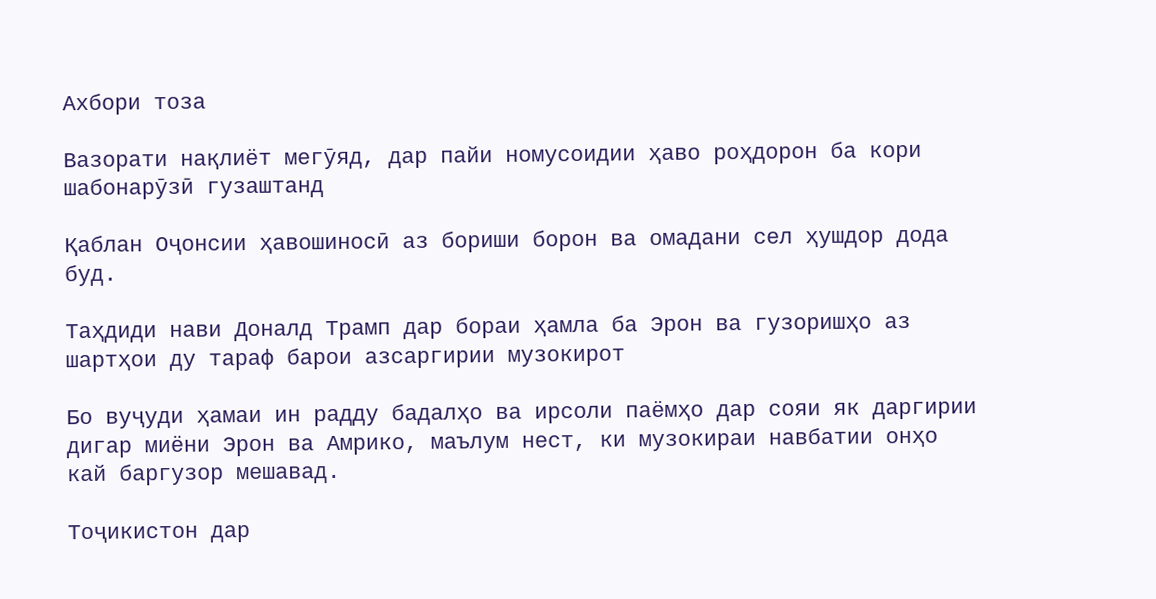Ахбори тоза

Вазорати нақлиёт мегӯяд, дар пайи номусоидии ҳаво роҳдорон ба кори шабонарӯзӣ гузаштанд

Қаблан Оҷонсии ҳавошиносӣ аз бориши борон ва омадани сел ҳушдор дода буд.

Таҳдиди нави Доналд Трамп дар бораи ҳамла ба Эрон ва гузоришҳо аз шартҳои ду тараф барои азсаргирии музокирот

Бо вуҷуди ҳамаи ин радду бадалҳо ва ирсоли паёмҳо дар сояи як даргирии дигар миёни Эрон ва Амрико, маълум нест, ки музокираи навбатии онҳо кай баргузор мешавад.

Тоҷикистон дар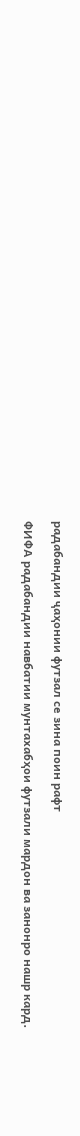радабандии ҷаҳонии футзал се зина поин рафт

ФИФА радабандии навбатии мунтахабҳои футзали мардон ва занонро нашр кард.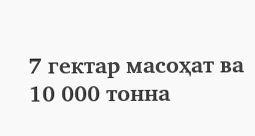7 гектар масоҳат ва 10 000 тонна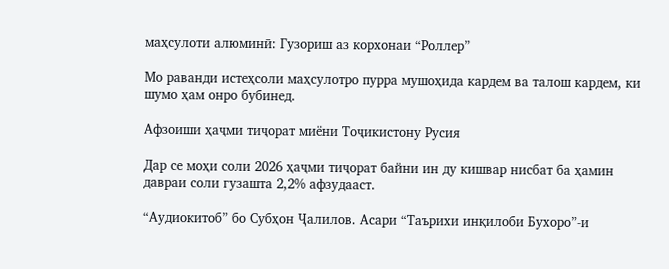маҳсулоти алюминӣ: Гузориш аз корхонаи “Роллер”

Мо раванди истеҳсоли маҳсулотро пурра мушоҳида кардем ва талош кардем, ки шумо ҳам онро бубинед.

Афзоиши ҳаҷми тиҷорат миёни Тоҷикистону Русия

Дар се моҳи соли 2026 ҳаҷми тиҷорат байни ин ду кишвар нисбат ба ҳамин давраи соли гузашта 2,2% афзудааст.

“Аудиокитоб” бо Субҳон Ҷалилов. Асари “Таърихи инқилоби Бухоро”-и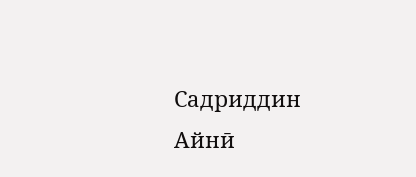Садриддин Айнӣ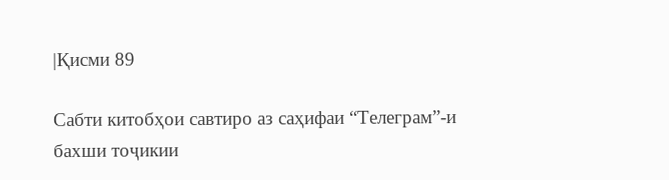|Қисми 89

Cабти китобҳои савтиро аз саҳифаи “Телеграм”-и бахши тоҷикии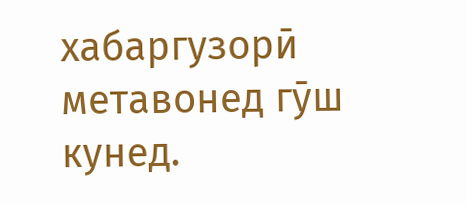хабаргузорӣ метавонед гӯш кунед.